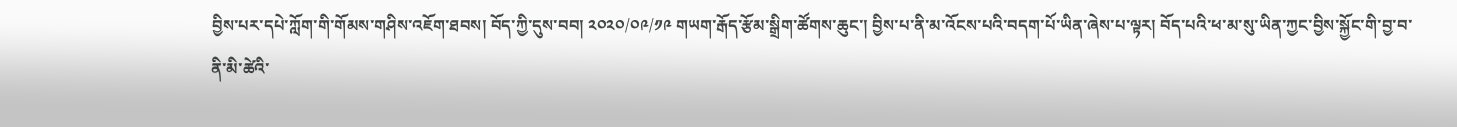བྱིས་པར་དཔེ་ཀློག་གི་གོམས་གཤིས་འཇོག་ཐབས། བོད་ཀྱི་དུས་བབ། ༢༠༢༠/༠༩/༡༩ གཡག་རྒོད་རྩོམ་སྒྲིག་ཚོགས་ཆུང་། བྱིས་པ་ནི་མ་འོངས་པའི་བདག་པོ་ཡིན་ཞེས་པ་ལྟར། བོད་པའི་ཕ་མ་སུ་ཡིན་ཀྱང་བྱིས་སྐྱོང་གི་བྱ་བ་ནི་མི་ཚེའི་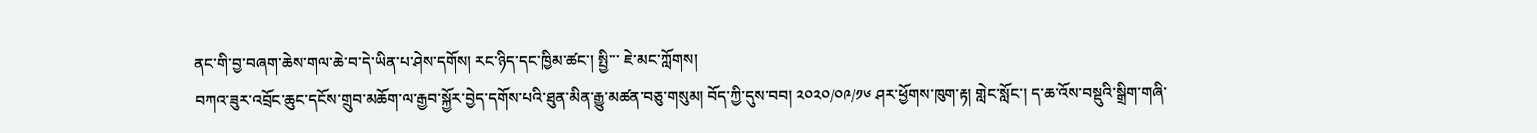ནང་གི་བྱ་བཞག་ཆེས་གལ་ཆེ་བ་དེ་ཡིན་པ་ཤེས་དགོས། རང་ཉིད་དང་ཁྱིམ་ཚང་། སྤྱི་་་ ཇེ་མང་ཀློགས།
བཀའ་ཟུར་འབྲོང་ཆུང་དངོས་གྲུབ་མཆོག་ལ་རྒྱབ་སྐྱོར་བྱེད་དགོས་པའི་ཐུན་མིན་རྒྱུ་མཚན་བཅུ་གསུམ། བོད་ཀྱི་དུས་བབ། ༢༠༢༠/༠༩/༡༦ ཤར་ཕྱོགས་ཁུག་རྟ། གླེང་སློང་། ད་ཆ་འོས་བསྡུའི་སྒྲིག་གཞི་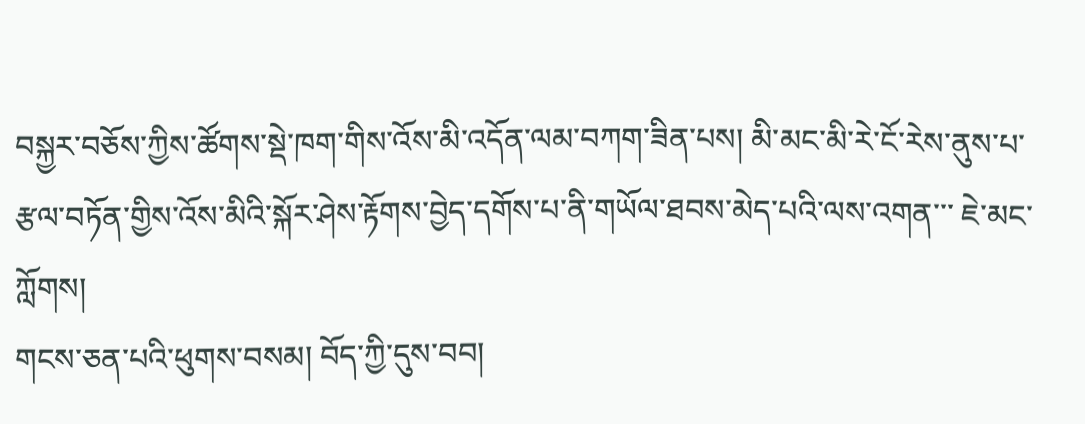བསྐྱར་བཅོས་ཀྱིས་ཚོགས་སྡེ་ཁག་གིས་འོས་མི་འདོན་ལམ་བཀག་ཟིན་པས། མི་མང་མི་རེ་ངོ་རེས་ནུས་པ་རྩལ་བཏོན་གྱིས་འོས་མིའི་སྐོར་ཤེས་རྟོགས་བྱེད་དགོས་པ་ནི་གཡོལ་ཐབས་མེད་པའི་ལས་འགན་་་ ཇེ་མང་ཀློགས།
གངས་ཅན་པའི་ཕུགས་བསམ། བོད་ཀྱི་དུས་བབ།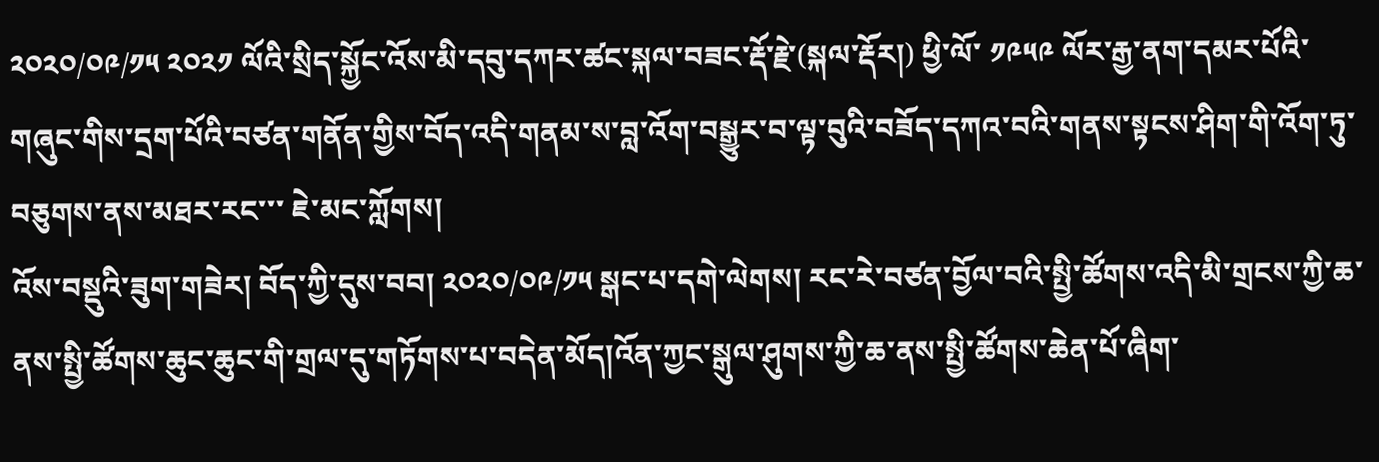༢༠༢༠/༠༩/༡༥ ༢༠༢༡ ལོའི་སྲིད་སྐྱོང་འོས་མི་དབུ་དཀར་ཚང་སྐལ་བཟང་རྡོ་རྗེ་(སྐལ་རྡོར།) ཕྱི་ལོ་ ༡༩༥༩ ལོར་རྒྱ་ནག་དམར་པོའི་གཞུང་གིས་དྲག་པོའི་བཙན་གནོན་གྱིས་བོད་འདི་གནམ་ས་བླ་འོག་བསྒྱུར་བ་ལྟ་བུའི་བཟོད་དཀའ་བའི་གནས་སྟངས་ཤིག་གི་འོག་ཏུ་བཅུགས་ནས་མཐར་རང་་་ ཇེ་མང་ཀློགས།
འོས་བསྡུའི་ཟུག་གཟེར། བོད་ཀྱི་དུས་བབ། ༢༠༢༠/༠༩/༡༥ སྒང་པ་དགེ་ལེགས། རང་རེ་བཙན་བྱོལ་བའི་སྤྱི་ཚོགས་འདི་མི་གྲངས་ཀྱི་ཆ་ནས་སྤྱི་ཚོགས་ཆུང་ཆུང་གི་གྲལ་དུ་གཏོགས་པ་བདེན་མོད།འོན་ཀྱང་སྒུལ་ཤུགས་ཀྱི་ཆ་ནས་སྤྱི་ཚོགས་ཆེན་པོ་ཞིག་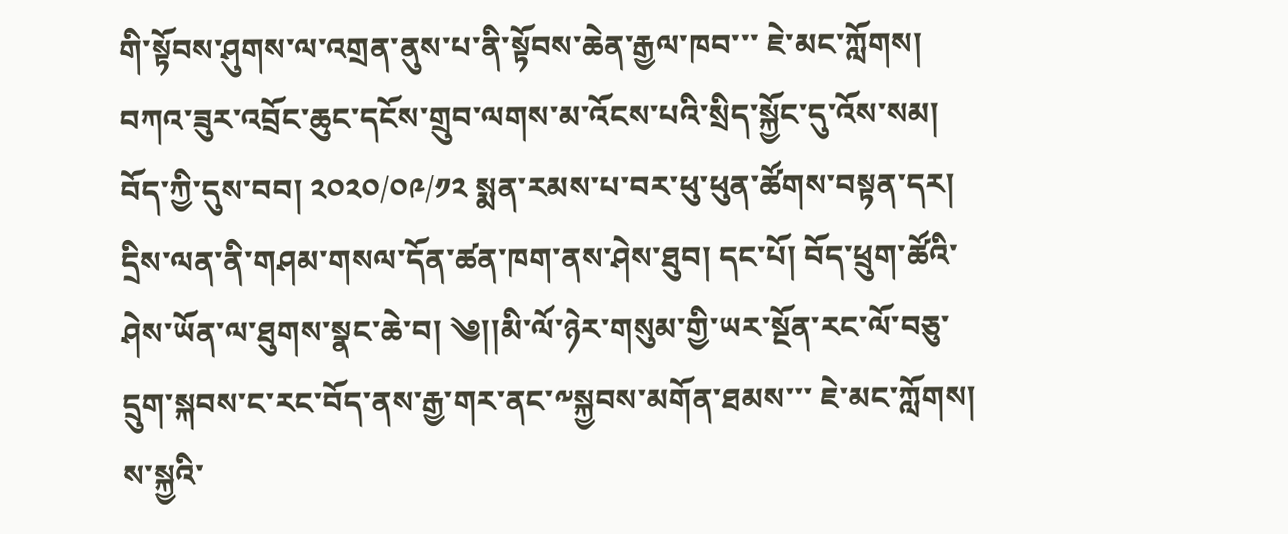གི་སྟོབས་ཤུགས་ལ་འགྲན་ནུས་པ་ནི་སྟོབས་ཆེན་རྒྱལ་ཁབ་་་ ཇེ་མང་ཀློགས།
བཀའ་ཟུར་འབྲོང་ཆུང་དངོས་གྲུབ་ལགས་མ་འོངས་པའི་སྲིད་སྐྱོང་དུ་འོས་སམ། བོད་ཀྱི་དུས་བབ། ༢༠༢༠/༠༩/༡༢ སྨན་རམས་པ་བར་ཕུ་ཕུན་ཚོགས་བསྟན་དར། དྲིས་ལན་ནི་གཤམ་གསལ་དོན་ཚན་ཁག་ནས་ཤེས་ཐུབ། དང་པོ། བོད་ཕྲུག་ཚོའི་ཤེས་ཡོན་ལ་ཐུགས་སྣང་ཆེ་བ། ༄།།མི་ལོ་ཉེར་གསུམ་གྱི་ཡར་སྔོན་རང་ལོ་བཅུ་དྲུག་སྐབས་ང་རང་བོད་ནས་རྒྱ་གར་ནང་༸སྐྱབས་མགོན་ཐམས་་་ ཇེ་མང་ཀློགས།
ས་སྐྱའི་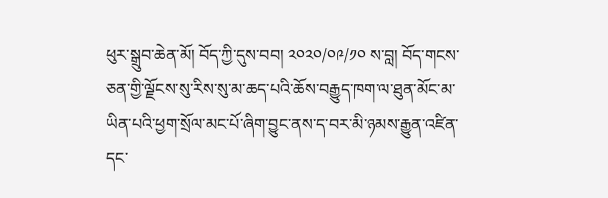ཕུར་སྒྲུབ་ཆེན་མོ། བོད་ཀྱི་དུས་བབ། ༢༠༢༠/༠༩/༡༠ ས་བླ། བོད་གངས་ཅན་གྱི་ལྗོངས་སུ་རིས་སུ་མ་ཆད་པའི་ཆོས་བརྒྱུད་ཁག་ལ་ཐུན་མོང་མ་ཡིན་པའི་ཕྱག་སྲོལ་མང་པོ་ཞིག་བྱུང་ནས་ད་བར་མི་ཉམས་རྒྱུན་འཛིན་དང་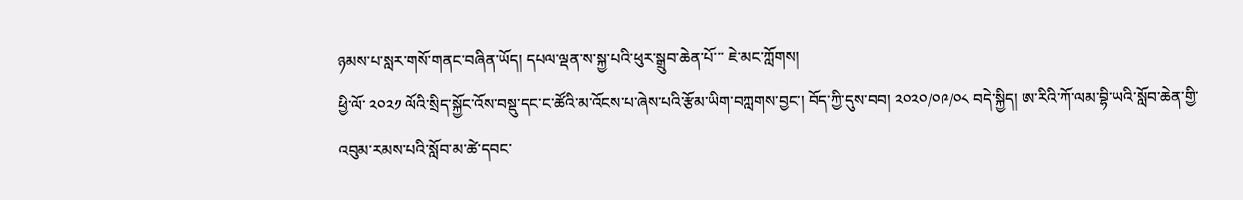ཉམས་པ་སླར་གསོ་གནང་བཞིན་ཡོད། དཔལ་ལྡན་ས་སྐྱ་པའི་ཕུར་སྒྲུབ་ཆེན་པོ་་་ ཇེ་མང་ཀློགས།
ཕྱི་ལོ་ ༢༠༢༡ ལོའི་སྲིད་སྐྱོང་འོས་བསྡུ་དང་ང་ཚོའི་མ་འོངས་པ་ཞེས་པའི་རྩོམ་ཡིག་བཀླགས་བྱང་། བོད་ཀྱི་དུས་བབ། ༢༠༢༠/༠༩/༠༨ བདེ་སྐྱིད། ཨ་རིའི་ཀོ་ལམ་བྷི་ཡའི་སློབ་ཆེན་གྱི་འབུམ་རམས་པའི་སློབ་མ་ཚེ་དབང་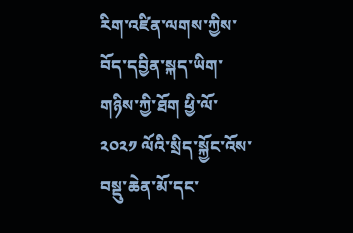རིག་འཛིན་ལགས་ཀྱིས་བོད་དབྱིན་སྐད་ཡིག་གཉིས་ཀྱི་ཐོག ཕྱི་ལོ་ ༢༠༢༡ ལོའི་སྲིད་སྐྱོང་འོས་བསྡུ་ཆེན་མོ་དང་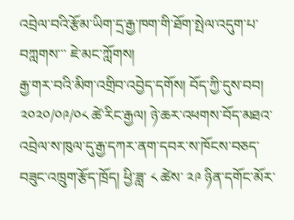འབྲེལ་བའི་རྩོམ་ཡིག་དྲ་རྒྱ་ཁག་གི་ཐོག་སྤེལ་འདུག་པ་བཀླགས་་་ ཇེ་མང་ཀློགས།
རྒྱ་གར་བའི་མིག་འགྲིབ་འབྱེད་དགོས། བོད་ཀྱི་དུས་བབ། ༢༠༢༠/༠༩/༠༨ ཚེ་རིང་རྒྱལ། ཉེ་ཆར་འཕགས་བོད་མཐའ་འབྲེལ་ས་ཁུལ་དུ་རྒྱ་དཀར་ནག་དབར་ས་ཁོངས་བཅད་བཟུང་འཁྲུག་རྩོད་ཁྲོད། ཕྱི་ཟླ་ ༨ ཚེས་ ༢༩ ཉིན་དགོང་མོར་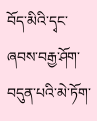བོད་མིའི་དྭང་ཞབས་བརྒྱ་ཤོག་བདུན་པའི་མེ་ཏོག་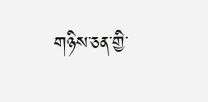གཉིས་ཅན་གྱི་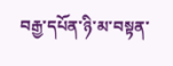བརྒྱ་དཔོན་ཉི་མ་བསྟན་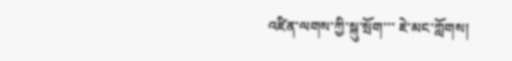འཛིན་ལགས་ཀྱི་སྐུ་སྲོག་་་ ཇེ་མང་ཀློགས།